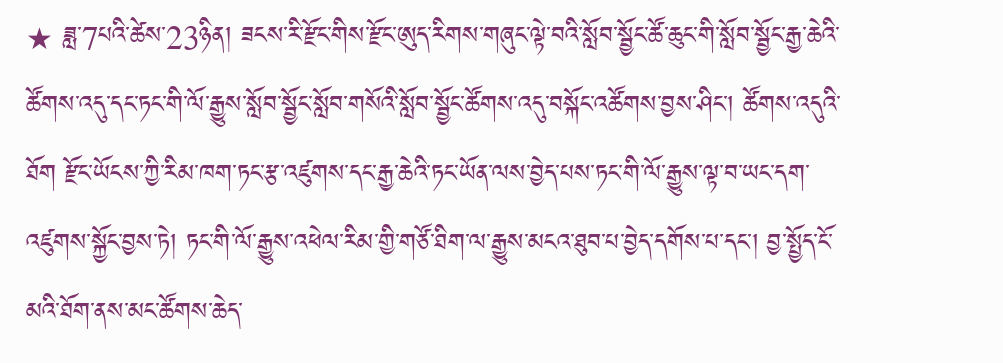★ ཟླ་7པའི་ཚེས་23ཉིན། ཟངས་རི་རྫོང་གིས་རྫོང་ཨུད་རིགས་གཞུང་ལྟེ་བའི་སློབ་སྦྱོང་ཚོ་ཆུང་གི་སློབ་སྦྱོང་རྒྱ་ཆེའི་ཚོགས་འདུ་དང་ཏང་གི་ལོ་རྒྱུས་སློབ་སྦྱོང་སློབ་གསོའི་སློབ་སྦྱོང་ཚོགས་འདུ་བསྐོང་འཚོགས་བྱས་ཤིང་། ཚོགས་འདུའི་ཐོག རྫོང་ཡོངས་ཀྱི་རིམ་ཁག་ཏང་རྩ་འཛུགས་དང་རྒྱ་ཆེའི་ཏང་ཡོན་ལས་བྱེད་པས་ཏང་གི་ལོ་རྒྱུས་ལྟ་བ་ཡང་དག་འཛུགས་སྐྱོང་བྱས་ཏེ། ཏང་གི་ལོ་རྒྱུས་འཕེལ་རིམ་གྱི་གཙོ་ཐིག་ལ་རྒྱུས་མངའ་ཐུབ་པ་བྱེད་དགོས་པ་དང་། བྱ་སྤྱོད་ངོ་མའི་ཐོག་ནས་མང་ཚོགས་ཆེད་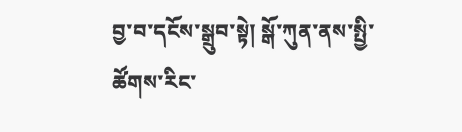བྱ་བ་དངོས་སྒྲུབ་སྟེ། སྒོ་ཀུན་ནས་སྤྱི་ཚོགས་རིང་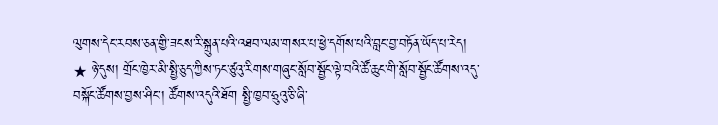ལུགས་དེང་རབས་ཅན་གྱི་ཟངས་རི་སྐྲུན་པའི་འཐབ་ལམ་གསར་པ་ཕྱེ་དགོས་པའི་བླང་བྱ་བཏོན་ཡོད་པ་རེད།
★ ཉེ་དུས། གྲོང་ཁྱེར་མི་སྤྱི་ཅུད་ཀྱིས་ཏང་ཙུའུ་རིགས་གཞུང་སློབ་སྦྱོང་ལྟེ་བའི་ཚོ་ཆུང་གི་སློབ་སྦྱོང་ཚོགས་འདུ་བསྐོང་ཚོགས་བྱས་ཤིང་། ཚོགས་འདུའི་ཐོག སྤྱི་ཁྱབ་ཧྲུའུ་ཅི་ཞི་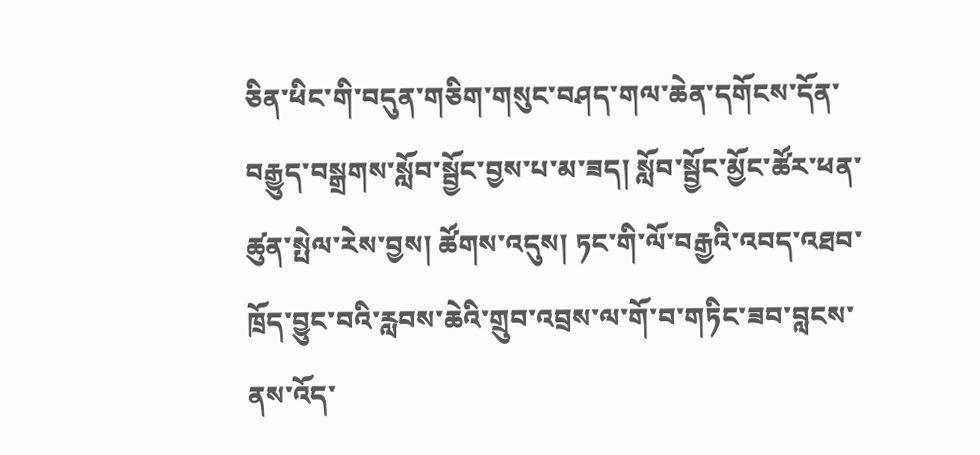ཅིན་ཕིང་གི་བདུན་གཅིག་གསུང་བཤད་གལ་ཆེན་དགོངས་དོན་བརྒྱུད་བསྒྲགས་སློབ་སྦྱོང་བྱས་པ་མ་ཟད། སློབ་སྦྱོང་མྱོང་ཚོར་ཕན་ཚུན་སྤེལ་རེས་བྱས། ཚོགས་འདུས། ཏང་གི་ལོ་བརྒྱའི་འབད་འཐབ་ཁྲོད་བྱུང་བའི་རླབས་ཆེའི་གྲུབ་འབྲས་ལ་གོ་བ་གཏིང་ཟབ་བླངས་ནས་འོད་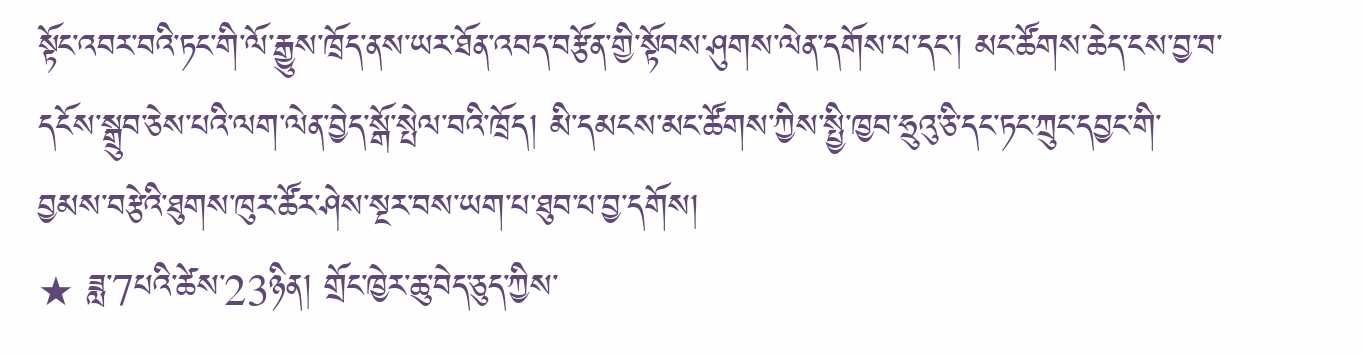སྟོང་འབར་བའི་ཏང་གི་ལོ་རྒྱུས་ཁྲོད་ནས་ཡར་ཐོན་འབད་བརྩོན་གྱི་སྟོབས་ཤུགས་ལེན་དགོས་པ་དང་། མང་ཚོགས་ཆེད་ངས་བྱ་བ་དངོས་སྒྲུབ་ཅེས་པའི་ལག་ལེན་བྱེད་སྒོ་སྤེལ་བའི་ཁྲོད། མི་དམངས་མང་ཚོགས་ཀྱིས་སྤྱི་ཁྱབ་ཧྲུའུ་ཅི་དང་ཏང་ཀྲུང་དབྱང་གི་བྱམས་བརྩེའི་ཐུགས་ཁུར་ཚོར་ཤེས་སྔར་བས་ཡག་པ་ཐུབ་པ་བྱ་དགོས།
★ ཟླ་7པའི་ཚེས་23ཉིན། གྲོང་ཁྱེར་ཆུ་བེད་ཅུད་ཀྱིས་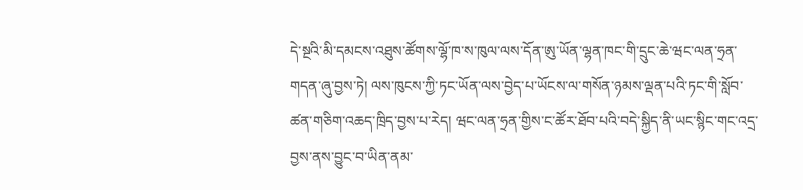དེ་སྔའི་མི་དམངས་འཐུས་ཚོགས་ལྷོ་ཁ་ས་ཁུལ་ལས་དོན་ཨུ་ཡོན་ལྷན་ཁང་གི་དྲུང་ཆེ་ཝང་ལན་ཧྲན་གདན་ཞུ་བྱས་ཏེ། ལས་ཁུངས་ཀྱི་ཏང་ཡོན་ལས་བྱེད་པ་ཡོངས་ལ་གསོན་ཉམས་ལྡན་པའི་ཏང་གི་སློབ་ཚན་གཅིག་འཆད་ཁྲིད་བྱས་པ་རེད། ཝང་ལན་ཧྲན་གྱིས་ང་ཚོར་ཐོབ་པའི་བདེ་སྐྱིད་ནི་ཡང་སྙིང་གང་འདྲ་བྱས་ནས་བྱུང་བ་ཡིན་ནམ་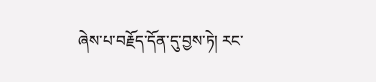ཞེས་པ་བརྗོད་དོན་དུ་བྱས་ཏེ། རང་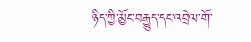ཉིད་ཀྱི་མྱོང་བརྒྱུད་དང་འབྲེལ་གོ་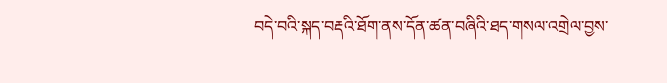བདེ་བའི་སྐད་བརྡའི་ཐོག་ནས་དོན་ཚན་བཞིའི་ཐད་གསལ་འགྲེལ་བྱས་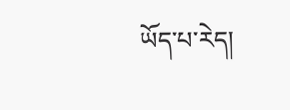ཡོད་པ་རེད།